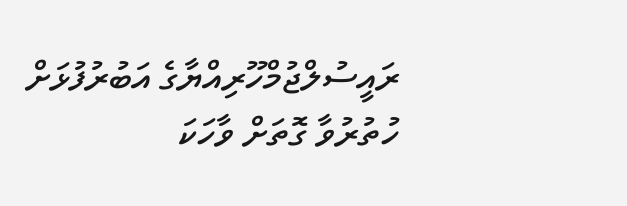ރައީސުލްޖުމްހޫރިއްޔާގެ އަބުރުފުޅަށް ހުތުރުވާ ގޮތަށް ވާހަކަ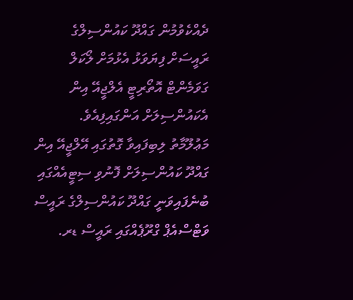ދެއްކެވުމުން ގައްދޫ ކައުންސިލްގެ ރައީސަށް ފިޔަވަޅު އެޅުމަށް ލޯކަލް ގަވަމެންޓް އޮތޯރިޓީ އެލްޖީއޭ އިން އެކައުންސިލަށް އަންގައިފިއެވެ.
މަޢުލޫމާތު ލިބިފައިވާ ގޮތުގައި އޭލްޖީއޭ އިން ގައްދޫ ކައުންސިލަށް ފޮނުވި ސިޓީއެއްގައި ބުނެފައިވަނީ ގައްދޫ ކައުންސިލްގެ ރައީސް ވަޓްސްއެޕް ގްރޫޕެއްގައި ރައީސް ޑރ.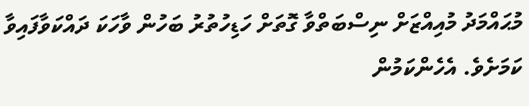މުޙައްމަދު މުއިއްޒަށް ނިސްބަތްވާ ގޮތަށް ހަޑިހުތުރު ބަހުން ވާހަކަ ދައްކަވާފައިވާ ކަމަށެވެ. އެހެންކަމުން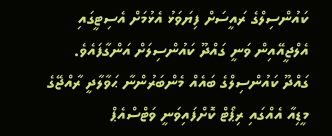ކައުންސިލްގެ ރައީސަށް ފިޔަވަޅު އެޅުމަށް އެސިޓީގައި އެލްޖީއޭއިން ވަނީ ގައްދޫ ކައުންސިލަށް އަންގާފައެވެ.
ގައްދޫ ކައުންސިލްގެ ބައެއް މެންބަރުންނާ ޙަވާލާދީ ރާއްޖޭގެ މީޑިއާ އެއްގައި ރިޕޯޓް ކޮށްފައިވަނީ ވަޓްސްއެޕް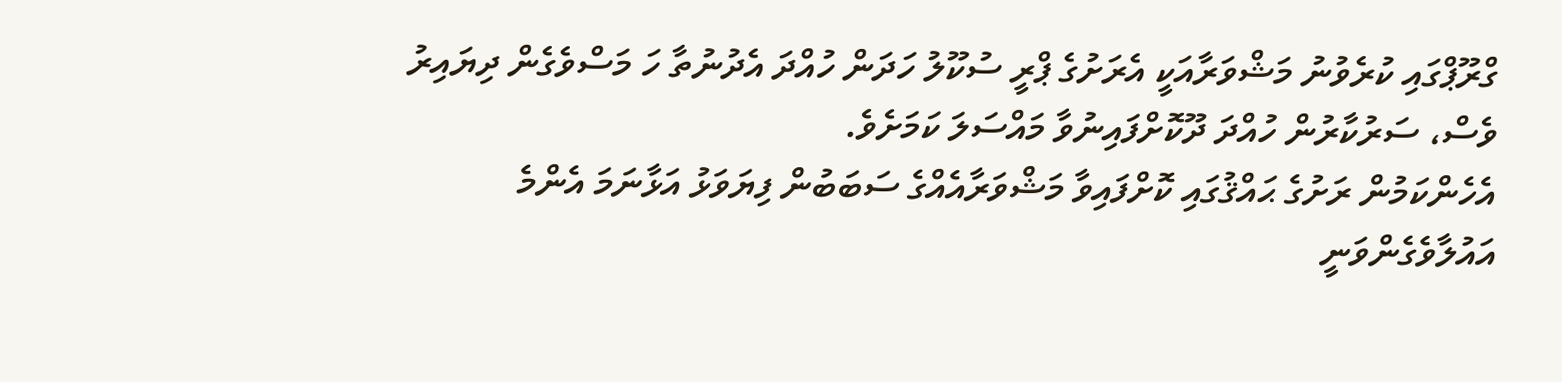ގްރޫޕްގައި ކުރެވުނު މަޝްވަރާއަކީ އެރަށުގެ ޕްރީ ސުކޫލު ހަދަން ހުއްދަ އެދުނުތާ ހަ މަސްވެގެން ދިޔައިރު ވެސް، ސަރުކާރުން ހުއްދަ ދޫކޮށްފައިނުވާ މައްސަލަ ކަމަށެވެ.
އެހެންކަމުން ރަށުގެ ޙައްޤުގައި ކޮށްފައިވާ މަޝްވަރާއެއްގެ ސަބަބުން ފިޔަވަޅު އަޅާނަމަ އެންމެ އައުލާވެގެންވަނީ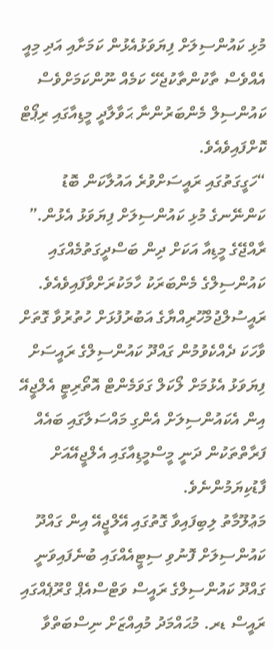މުޅި ކައުންސިލަށް ފިޔަވަޅުއެޅުން ކަމަށާއި އަދި މިއީ އެއްވެސް ތާކުންތާކުޖެހޭ ކަމެއް ނޫންކަމަށްވެސް ކައުންސިލް މެންބަރުންނާ ޙަވާލާދީ މީޑިއާގައި ރިޕޯޓް ކޮށްފައިވެއެވެ.
“ހަގީގަތުގައި ރައީސަށްވުރެ އައުލާކަން ބޮޑު ކަންނޭނގެ މުޅި ކައުންސިލަށް ފިޔަވަޅު އެޅުން.” ރާއްޖޭގެ މީޑިއާ އަކަށް ދިން ބަސްދީގަތުމެއްގައި ކައުންސިލްގެ މެންބަރަކު ހާމަކުރަށްވާފައިވެއެވެ.
ރައީސުލްޖުމްހޫރިއްޔާގެ އަބުރުފުޅަށް ހުތުރުވާ ގޮތަށް ވާހަކަ ދެއްކެވުމުން ގައްދޫ ކައުންސިލްގެ ރައީސަށް ފިޔަވަޅު އެޅުމަށް ލޯކަލް ގަވަމެންޓް އޮތޯރިޓީ އެލްޖީއޭ އިން އެކައުންސިލަށް އެންގި މައްސަލާގައި ބައެއް ފަރާތްތަކުން ދަނީ މީސްމީޑިއާގައި އެލްޖީއޭއަށް ފާޑުކިޔަމުންނެވެ.
މަޢުލޫމާތު ލިބިފައިވާ ގޮތުގައި އޭލްޖީއޭ އިން ގައްދޫ ކައުންސިލަށް ފޮނުވި ސިޓީއެއްގައި ބުނެފައިވަނީ ގައްދޫ ކައުންސިލްގެ ރައީސް ވަޓްސްއެޕް ގްރޫޕެއްގައި ރައީސް ޑރ. މުޙައްމަދު މުއިއްޒަށް ނިސްބަތްވާ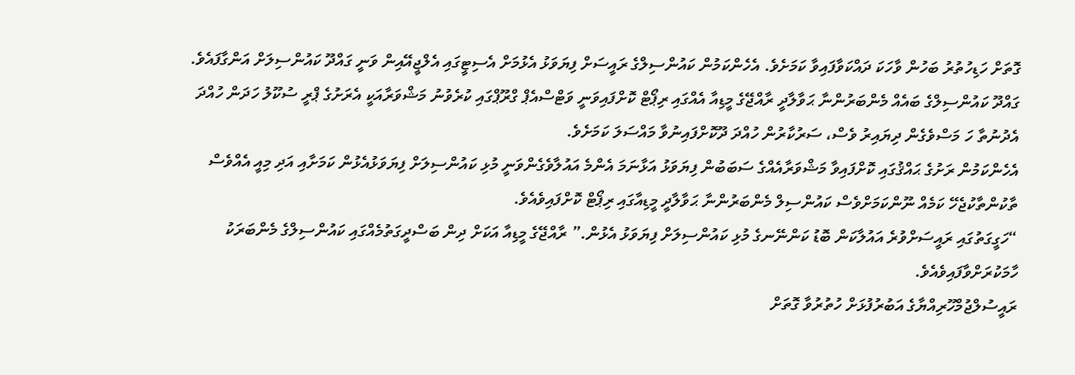ގޮތަށް ހަޑިހުތުރު ބަހުން ވާހަކަ ދައްކަވާފައިވާ ކަމަށެވެ. އެހެންކަމުން ކައުންސިލްގެ ރައީސަށް ފިޔަވަޅު އެޅުމަށް އެސިޓީގައި އެލްޖީއޭއިން ވަނީ ގައްދޫ ކައުންސިލަށް އަންގާފައެވެ.
ގައްދޫ ކައުންސިލްގެ ބައެއް މެންބަރުންނާ ޙަވާލާދީ ރާއްޖޭގެ މީޑިއާ އެއްގައި ރިޕޯޓް ކޮށްފައިވަނީ ވަޓްސްއެޕް ގްރޫޕްގައި ކުރެވުނު މަޝްވަރާއަކީ އެރަށުގެ ޕްރީ ސުކޫލު ހަދަން ހުއްދަ އެދުނުތާ ހަ މަސްވެގެން ދިޔައިރު ވެސް، ސަރުކާރުން ހުއްދަ ދޫކޮށްފައިނުވާ މައްސަލަ ކަމަށެވެ.
އެހެންކަމުން ރަށުގެ ޙައްޤުގައި ކޮށްފައިވާ މަޝްވަރާއެއްގެ ސަބަބުން ފިޔަވަޅު އަޅާނަމަ އެންމެ އައުލާވެގެންވަނީ މުޅި ކައުންސިލަށް ފިޔަވަޅުއެޅުން ކަމަށާއި އަދި މިއީ އެއްވެސް ތާކުންތާކުޖެހޭ ކަމެއް ނޫންކަމަށްވެސް ކައުންސިލް މެންބަރުންނާ ޙަވާލާދީ މީޑިއާގައި ރިޕޯޓް ކޮށްފައިވެއެވެ.
“ހަގީގަތުގައި ރައީސަށްވުރެ އައުލާކަން ބޮޑު ކަންނޭނގެ މުޅި ކައުންސިލަށް ފިޔަވަޅު އެޅުން.” ރާއްޖޭގެ މީޑިއާ އަކަށް ދިން ބަސްދީގަތުމެއްގައި ކައުންސިލްގެ މެންބަރަކު ހާމަކުރަށްވާފައިވެއެވެ.
ރައީސުލްޖުމްހޫރިއްޔާގެ އަބުރުފުޅަށް ހުތުރުވާ ގޮތަށް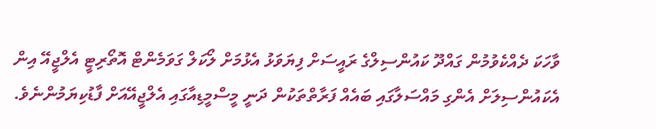ވާހަކަ ދެއްކެވުމުން ގައްދޫ ކައުންސިލްގެ ރައީސަށް ފިޔަވަޅު އެޅުމަށް ލޯކަލް ގަވަމެންޓް އޮތޯރިޓީ އެލްޖީއޭ އިން އެކައުންސިލަށް އެންގި މައްސަލާގައި ބައެއް ފަރާތްތަކުން ދަނީ މީސްމީޑިއާގައި އެލްޖީއޭއަށް ފާޑުކިޔަމުންނެވެ.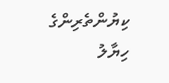ކިޔުންތެރިންގެ ހިޔާލު